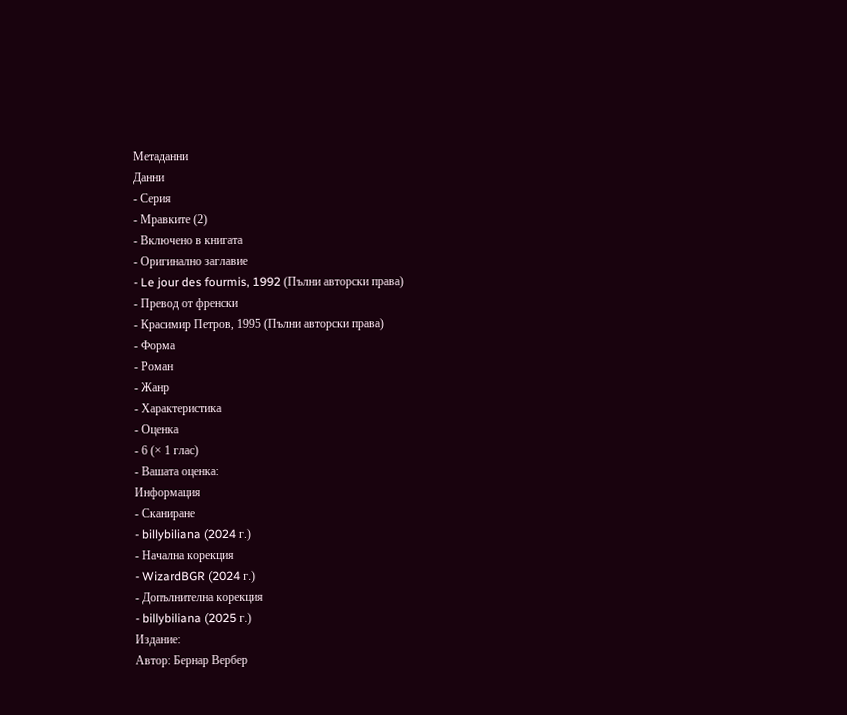Метаданни
Данни
- Серия
- Мравките (2)
- Включено в книгата
- Оригинално заглавие
- Le jour des fourmis, 1992 (Пълни авторски права)
- Превод от френски
- Красимир Петров, 1995 (Пълни авторски права)
- Форма
- Роман
- Жанр
- Характеристика
- Оценка
- 6 (× 1 глас)
- Вашата оценка:
Информация
- Сканиране
- billybiliana (2024 г.)
- Начална корекция
- WizardBGR (2024 г.)
- Допълнителна корекция
- billybiliana (2025 г.)
Издание:
Автор: Бернар Вербер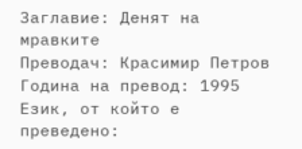Заглавие: Денят на мравките
Преводач: Красимир Петров
Година на превод: 1995
Език, от който е преведено: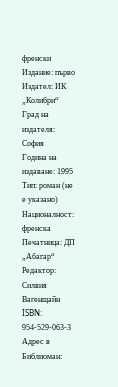френски
Издание: първо
Издател: ИК „Колибри“
Град на издателя: София
Година на издаване: 1995
Тип: роман (не е указано)
Националност: френска
Печатница: ДП „Абагар“
Редактор: Силвия Вагенщайн
ISBN: 954-529-063-3
Адрес в Библиоман: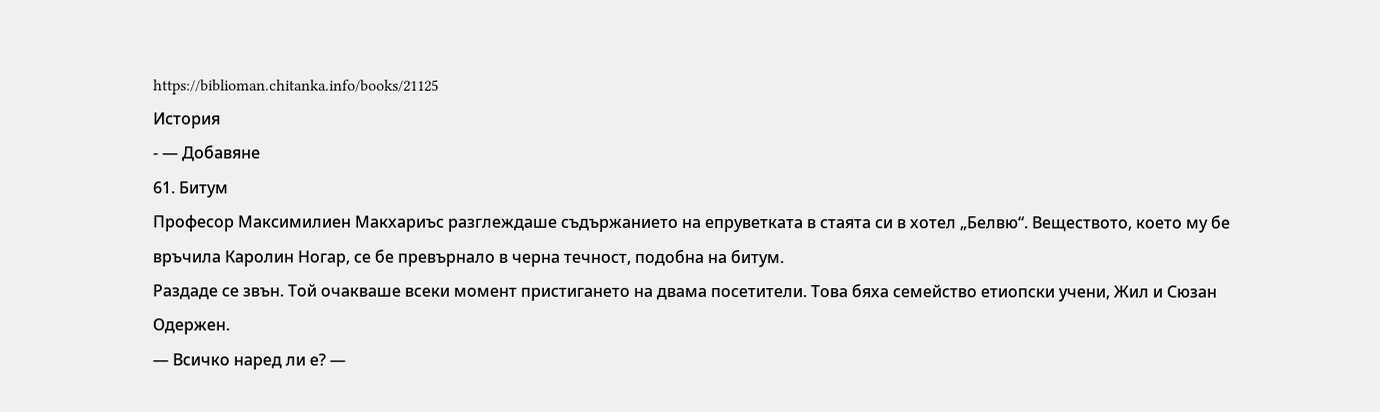https://biblioman.chitanka.info/books/21125
История
- — Добавяне
61. Битум
Професор Максимилиен Макхариъс разглеждаше съдържанието на епруветката в стаята си в хотел „Белвю“. Веществото, което му бе връчила Каролин Ногар, се бе превърнало в черна течност, подобна на битум.
Раздаде се звън. Той очакваше всеки момент пристигането на двама посетители. Това бяха семейство етиопски учени, Жил и Сюзан Одержен.
— Всичко наред ли е? —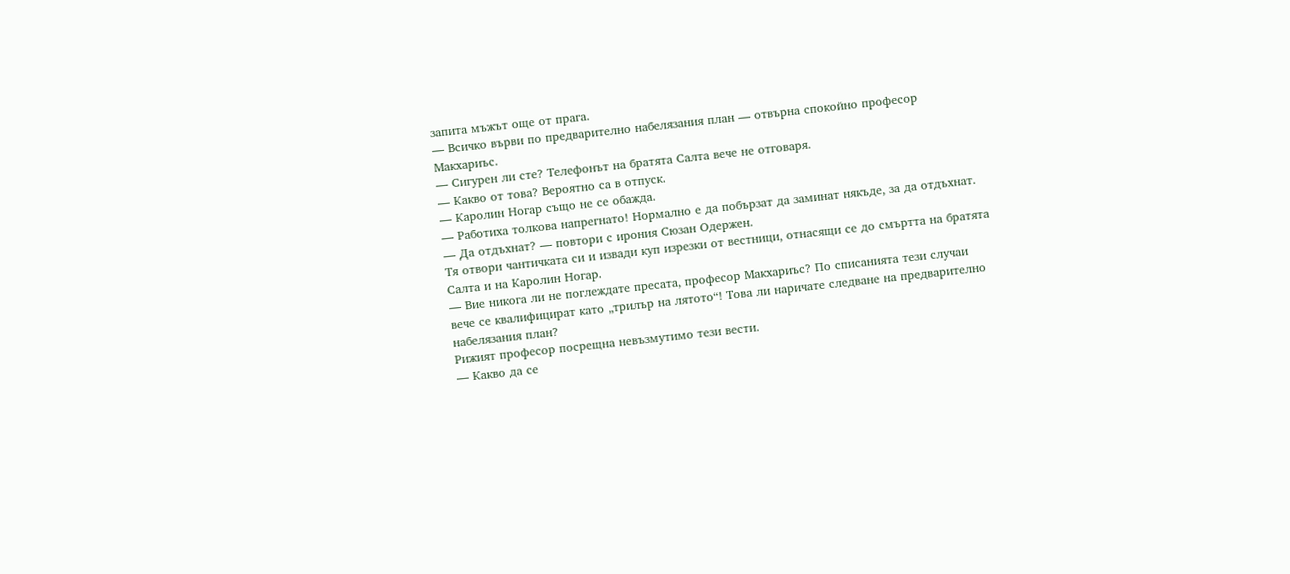запита мъжът още от прага.
— Всичко върви по предварително набелязания план — отвърна спокойно професор Макхариъс.
— Сигурен ли сте? Телефонът на братята Салта вече не отговаря.
— Какво от това? Вероятно са в отпуск.
— Каролин Ногар също не се обажда.
— Работиха толкова напрегнато! Нормално е да побързат да заминат някъде, за да отдъхнат.
— Да отдъхнат? — повтори с ирония Сюзан Одержен.
Тя отвори чантичката си и извади куп изрезки от вестници, отнасящи се до смъртта на братята Салта и на Каролин Ногар.
— Вие никога ли не поглеждате пресата, професор Макхариъс? По списанията тези случаи вече се квалифицират като „трилър на лятото“! Това ли наричате следване на предварително набелязания план?
Рижият професор посрещна невъзмутимо тези вести.
— Какво да се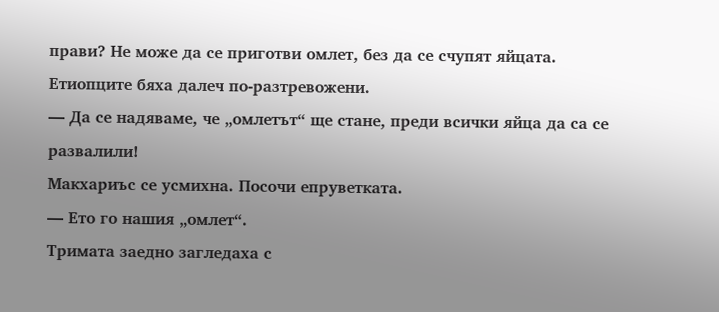прави? Не може да се приготви омлет, без да се счупят яйцата.
Етиопците бяха далеч по-разтревожени.
— Да се надяваме, че „омлетът“ ще стане, преди всички яйца да са се развалили!
Макхариъс се усмихна. Посочи епруветката.
— Ето го нашия „омлет“.
Тримата заедно загледаха с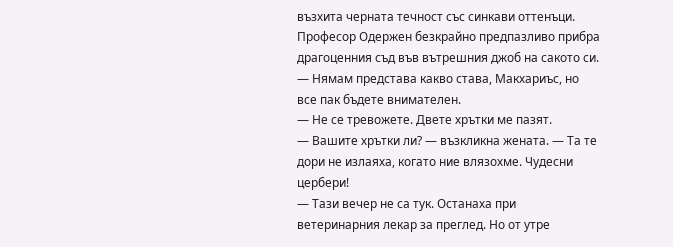възхита черната течност със синкави оттенъци. Професор Одержен безкрайно предпазливо прибра драгоценния съд във вътрешния джоб на сакото си.
— Нямам представа какво става, Макхариъс, но все пак бъдете внимателен.
— Не се тревожете. Двете хрътки ме пазят.
— Вашите хрътки ли? — възкликна жената. — Та те дори не излаяха, когато ние влязохме. Чудесни цербери!
— Тази вечер не са тук. Останаха при ветеринарния лекар за преглед. Но от утре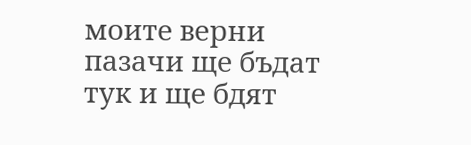моите верни пазачи ще бъдат тук и ще бдят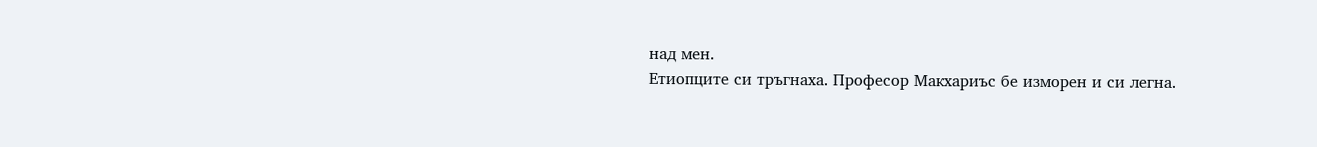над мен.
Етиопците си тръгнаха. Професор Макхариъс бе изморен и си легна.